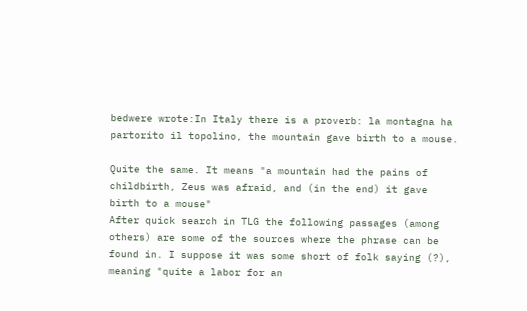bedwere wrote:In Italy there is a proverb: la montagna ha partorito il topolino, the mountain gave birth to a mouse.

Quite the same. It means "a mountain had the pains of childbirth, Zeus was afraid, and (in the end) it gave birth to a mouse"
After quick search in TLG the following passages (among others) are some of the sources where the phrase can be found in. I suppose it was some short of folk saying (?), meaning "quite a labor for an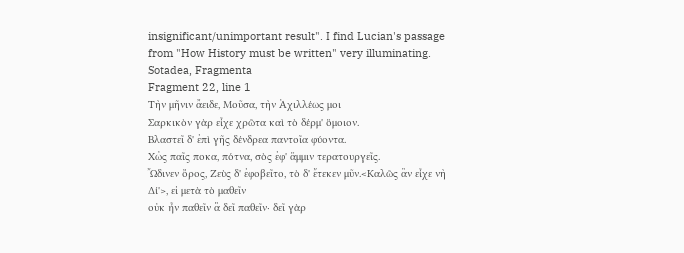insignificant/unimportant result". I find Lucian's passage from "How History must be written" very illuminating.
Sotadea, Fragmenta
Fragment 22, line 1
Τὴν μῆνιν ἄειδε, Μοῦσα, τὴν Ἀχιλλέως μοι
Σαρκικὸν γὰρ εἶχε χρῶτα καὶ τὸ δέρμ' ὅμοιον.
Βλαστεῖ δ' ἐπὶ γῆς δένδρεα παντοῖα φύοντα.
Χὠς παῖς ποκα, πότνα, σὸς ἐφ' ἅμμιν τερατουργεῖς.
Ὤδινεν ὄρος, Ζεὺς δ' ἐφοβεῖτο, τὸ δ' ἔτεκεν μῦν.<Καλῶς ἂν εἶχε νὴ Δί'>, εἰ μετὰ τὸ μαθεῖν
οὐκ ἦν παθεῖν ἃ δεῖ παθεῖν· δεῖ γὰρ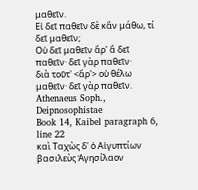μαθεῖν.
Εἰ δεῖ παθεῖν δὲ κἂν μάθω, τί δεῖ μαθεῖν;
Οὐ δεῖ μαθεῖν ἄρ' ἃ δεῖ παθεῖν· δεῖ γὰρ παθεῖν·
διὰ τοῦτ' <ἄρ'> οὐ θέλω μαθεῖν· δεῖ γὰρ παθεῖν.
Athenaeus Soph., Deipnosophistae
Book 14, Kaibel paragraph 6, line 22
καὶ Ταχὼς δ' ὁ Αἰγυπτίων βασιλεὺς Ἀγησίλαον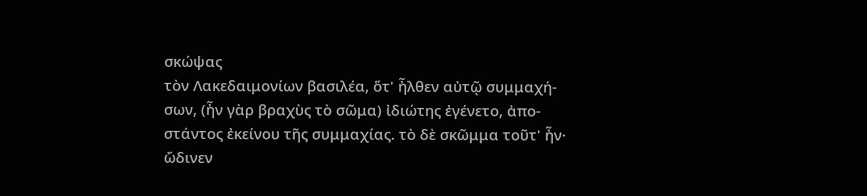σκώψας
τὸν Λακεδαιμονίων βασιλέα, ὅτ' ἦλθεν αὐτῷ συμμαχή-
σων, (ἦν γὰρ βραχὺς τὸ σῶμα) ἰδιώτης ἐγένετο, ἀπο-
στάντος ἐκείνου τῆς συμμαχίας. τὸ δὲ σκῶμμα τοῦτ' ἦν·
ὤδινεν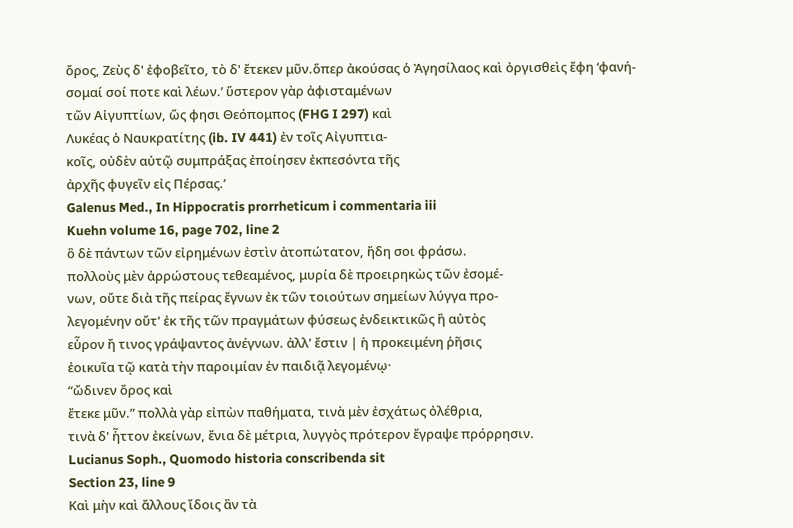ὄρος, Ζεὺς δ' ἐφοβεῖτο, τὸ δ' ἔτεκεν μῦν.ὅπερ ἀκούσας ὁ Ἀγησίλαος καὶ ὀργισθεὶς ἔφη ‘φανή-
σομαί σοί ποτε καὶ λέων.’ ὕστερον γὰρ ἀφισταμένων
τῶν Αἰγυπτίων, ὥς φησι Θεόπομπος (FHG I 297) καὶ
Λυκέας ὁ Ναυκρατίτης (ib. IV 441) ἐν τοῖς Αἰγυπτια-
κοῖς, οὐδὲν αὐτῷ συμπράξας ἐποίησεν ἐκπεσόντα τῆς
ἀρχῆς φυγεῖν εἰς Πέρσας.’
Galenus Med., In Hippocratis prorrheticum i commentaria iii
Kuehn volume 16, page 702, line 2
ὃ δὲ πάντων τῶν εἰρημένων ἐστὶν ἀτοπώτατον, ἤδη σοι φράσω.
πολλοὺς μὲν ἀρρώστους τεθεαμένος, μυρία δὲ προειρηκὼς τῶν ἐσομέ-
νων, οὔτε διὰ τῆς πείρας ἔγνων ἐκ τῶν τοιούτων σημείων λύγγα προ-
λεγομένην οὔτ' ἐκ τῆς τῶν πραγμάτων φύσεως ἐνδεικτικῶς ἢ αὐτὸς
εὗρον ἤ τινος γράψαντος ἀνέγνων. ἀλλ' ἔστιν | ἡ προκειμένη ῥῆσις
ἐοικυῖα τῷ κατὰ τὴν παροιμίαν ἐν παιδιᾷ λεγομένῳ·
“ὤδινεν ὄρος καὶ
ἔτεκε μῦν.” πολλὰ γὰρ εἰπὼν παθήματα, τινὰ μὲν ἐσχάτως ὀλέθρια,
τινὰ δ' ἧττον ἐκείνων, ἔνια δὲ μέτρια, λυγγὸς πρότερον ἔγραψε πρόρρησιν.
Lucianus Soph., Quomodo historia conscribenda sit
Section 23, line 9
Καὶ μὴν καὶ ἄλλους ἴδοις ἂν τὰ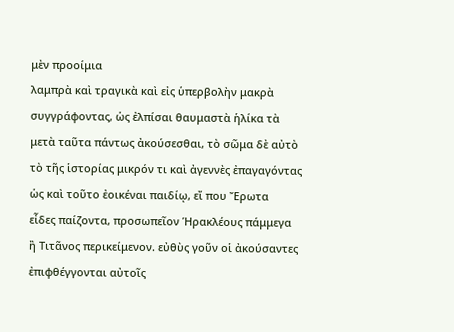μὲν προοίμια
λαμπρὰ καὶ τραγικὰ καὶ εἰς ὑπερβολὴν μακρὰ
συγγράφοντας, ὡς ἐλπίσαι θαυμαστὰ ἡλίκα τὰ
μετὰ ταῦτα πάντως ἀκούσεσθαι, τὸ σῶμα δὲ αὐτὸ
τὸ τῆς ἱστορίας μικρόν τι καὶ ἀγεννὲς ἐπαγαγόντας
ὡς καὶ τοῦτο ἐοικέναι παιδίῳ, εἴ που Ἔρωτα
εἶδες παίζοντα, προσωπεῖον Ἡρακλέους πάμμεγα
ἢ Τιτᾶνος περικείμενον. εὐθὺς γοῦν οἱ ἀκούσαντες
ἐπιφθέγγονται αὐτοῖς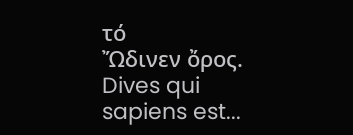τό
Ὤδινεν ὄρος.
Dives qui sapiens est...